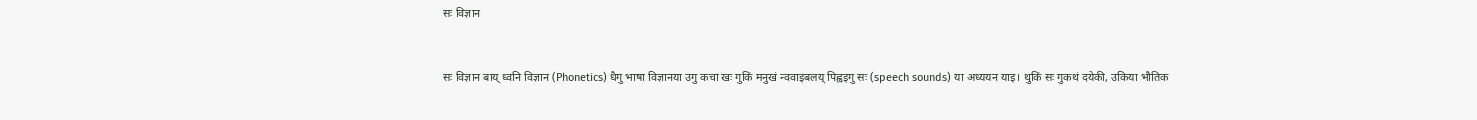सः विज्ञान



सः विज्ञान बाय् ध्वनि विज्ञान (Phonetics) धैगु भाषा विज्ञानया उगु कचा खः गुकिं मनुखं न्ववाइबलय् पिह्वइगु सः (speech sounds) या अध्ययन याइ। थुकिं सः गुकथं दयेकी, उकिया भौतिक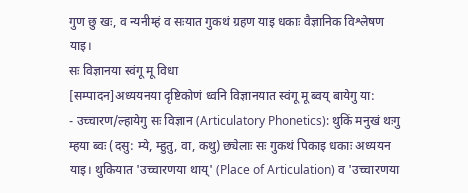गुण छु खः, व न्यनीम्हं व सःयात गुकथं ग्रहण याइ धकाः वैज्ञानिक विश्लेषण याइ।
सः विज्ञानया स्वंगू मू विधा
[सम्पादन]अध्ययनया दृष्टिकोणं ध्वनि विज्ञानयात स्वंगू मू ब्वय् बायेगु या:
- उच्चारण/ल्हायेगु सः विज्ञान (Articulatory Phonetics): थुकिं मनुखं थःगु म्हया ब्वः (दसु: म्ये, म्हुतु, वा, कथु) छ्येलाः सः गुकथं पिकाइ धकाः अध्ययन याइ। थुकियात 'उच्चारणया थाय्' (Place of Articulation) व 'उच्चारणया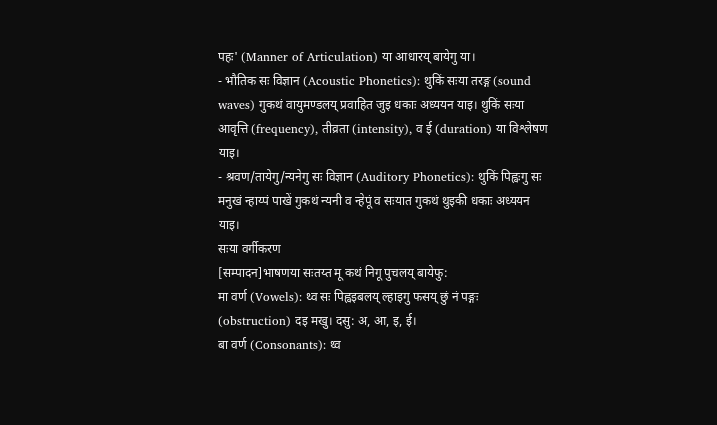पहः' (Manner of Articulation) या आधारय् बायेगु या।
- भौतिक सः विज्ञान (Acoustic Phonetics): थुकिं सःया तरङ्ग (sound waves) गुकथं वायुमण्डलय् प्रवाहित जुइ धकाः अध्ययन याइ। थुकिं सःया आवृत्ति (frequency), तीव्रता (intensity), व ई (duration) या विश्लेषण याइ।
- श्रवण/तायेगु/न्यनेगु सः विज्ञान (Auditory Phonetics): थुकिं पिह्वःगु सः मनुखं न्हाय्पं पाखें गुकथं न्यनी व न्हेपूं व सःयात गुकथं थुइकी धकाः अध्ययन याइ।
सःया वर्गीकरण
[सम्पादन]भाषणया सःतय्त मू कथं निगू पुचलय् बायेफु:
मा वर्ण (Vowels): थ्व सः पिह्वइबलय् ल्हाइगु फसय् छुं नं पङ्गः (obstruction) दइ मखु। दसु: अ, आ, इ, ई।
बा वर्ण (Consonants): थ्व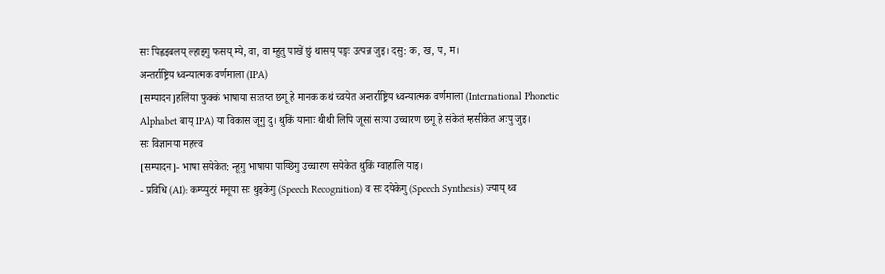सः पिह्वइबलय् ल्हाइगु फसय् म्ये, वा, वा म्हुतु पाखें छुं थासय् पङ्गः उत्पन्न जुइ। दसु: क, ख, प, म।
अन्तर्राष्ट्रिय ध्वन्यात्मक वर्णमाला (IPA)
[सम्पादन]हलिंया फुक्कं भाषाया सःतय्त छगू हे मानक कथं च्वयेत अन्तर्राष्ट्रिय ध्वन्यात्मक वर्णमाला (International Phonetic Alphabet बाय् IPA) या विकास जूगु दु। थुकिं यानाः थीथी लिपि जूसां सःया उच्चारण छगू हे संकेतं म्हसीकेत अःपु जुइ।
सः विज्ञानया महत्त्व
[सम्पादन]- भाषा सयेकेत: न्हूगु भाषाया पाय्छिगु उच्चारण सयेकेत थुकिं ग्वाहालि याइ।
- प्रविधि (AI): कम्प्युटरं मनूया सः थुइकेगु (Speech Recognition) व सः दयेकेगु (Speech Synthesis) ज्याय् थ्व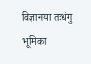विज्ञानया तःधंगु भूमिका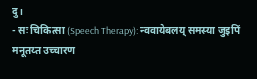दु।
- सः चिकित्सा (Speech Therapy): न्ववायेबलय् समस्या जुइपिं मनूतय्त उच्चारण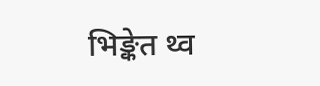भिङ्केत थ्व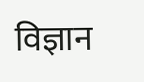विज्ञान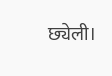छ्येली।